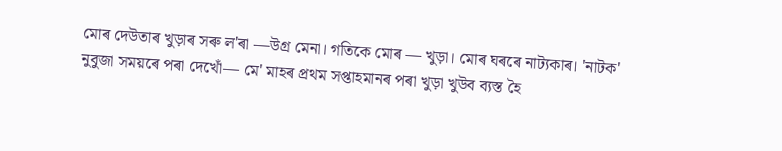মোৰ দেউতাৰ খুড়াৰ সৰু ল'ৰা —উগ্ৰ মেনা। গতিকে মোৰ — খুড়া। মোৰ ঘৰৰে নাট্যকাৰ। 'নাটক' নুবুজা সময়ৰে পৰা দেখোঁ— মে' মাহৰ প্ৰথম সপ্তাহমানৰ পৰা খুড়া খুউব ব্যস্ত হৈ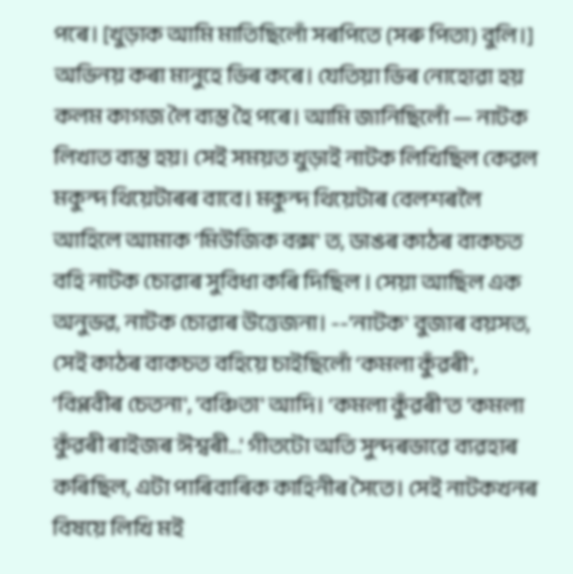পৰে। [খুড়াক আমি মাতিছিলোঁ সৰপিতে (সৰু পিতা) বুলি।] অভিনয় কৰা মানুহে ভিৰ কৰে। যেতিয়া ভিৰ নোহোৱা হয় কলম কাগজ লৈ ব্যস্ত হৈ পৰে। আমি জানিছিলোঁ — নাটক লিখাত ব্যস্ত হয়। সেই সময়ত খুড়াই নাটক লিখিছিল কেৱল মকুন্দ থিয়েটাৰৰ বাবে। মকুন্দ থিয়েটাৰ বেলশৰলৈ আহিলে আমাক ‘মিউজিক বক্স' ত, ডাঙৰ কাঠৰ বাকচত বহি নাটক চোৱাৰ সুবিধা কৰি দিছিল । সেয়া আছিল এক অনুভৱ, নাটক চোৱাৰ উত্তেজনা। --'নাটক' বুজাৰ বয়সত, সেই কাঠৰ বাকচত বহিয়ে চাইছিলোঁ ‘কমলা কুঁৱৰী', ‘বিপ্লবীৰ চেতনা', 'বঞ্চিতা' আদি। ‘কমলা কুঁৱৰী’ত 'কমলা কুঁৱৰী ৰাইজৰ ঈশ্বৰী...' গীতটো অতি সুন্দৰভাৱে ব্যৱহাৰ কৰিছিল, এটা পাৰিবাৰিক কাহিনীৰ সৈতে। সেই নাটকখনৰ বিষয়ে লিখি মই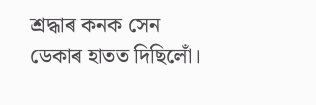শ্ৰদ্ধাৰ কনক সেন ডেকাৰ হাতত দিছিলোঁ।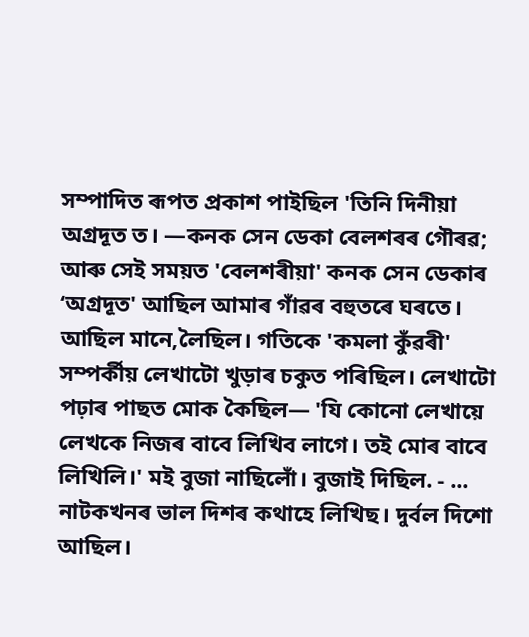সম্পাদিত ৰূপত প্ৰকাশ পাইছিল 'তিনি দিনীয়া অগ্রদূত ত। —কনক সেন ডেকা বেলশৰৰ গৌৰৱ; আৰু সেই সময়ত 'বেলশৰীয়া' কনক সেন ডেকাৰ ‘অগ্ৰদূত' আছিল আমাৰ গাঁৱৰ বহুতৰে ঘৰতে। আছিল মানে,লৈছিল। গতিকে 'কমলা কুঁৱৰী' সম্পৰ্কীয় লেখাটো খুড়াৰ চকুত পৰিছিল। লেখাটো পঢ়াৰ পাছত মোক কৈছিল— 'যি কোনো লেখায়ে লেখকে নিজৰ বাবে লিখিব লাগে। তই মোৰ বাবে লিখিলি।' মই বুজা নাছিলোঁ। বুজাই দিছিল. - ... নাটকখনৰ ভাল দিশৰ কথাহে লিখিছ। দুর্বল দিশো আছিল।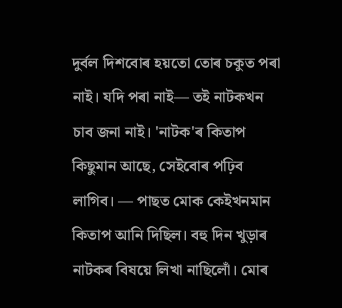দুৰ্বল দিশবোৰ হয়তো তোৰ চকুত পৰা নাই। যদি পৰা নাই— তই নাটকখন চাব জনা নাই। 'নাটক'ৰ কিতাপ কিছুমান আছে, সেইবোৰ পঢ়িব লাগিব। — পাছত মোক কেইখনমান কিতাপ আনি দিছিল। বহু দিন খুড়াৰ নাটকৰ বিষয়ে লিখা নাছিলোঁ। মোৰ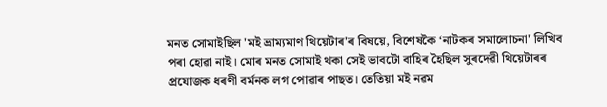মনত সোমাইছিল 'মই ভ্ৰাম্যমাণ থিয়েটাৰ'ৰ বিষয়ে, বিশেষকৈ ‘নাটকৰ সমালোচনা' লিখিব পৰা হোৱা নাই। মোৰ মনত সোমাই থকা সেই ভাবটো বাহিৰ হৈছিল সুৰদেৱী থিয়েটাৰৰ প্রযোজক ধৰণী বৰ্মনক লগ পোৱাৰ পাছত। তেতিয়া মই নৱম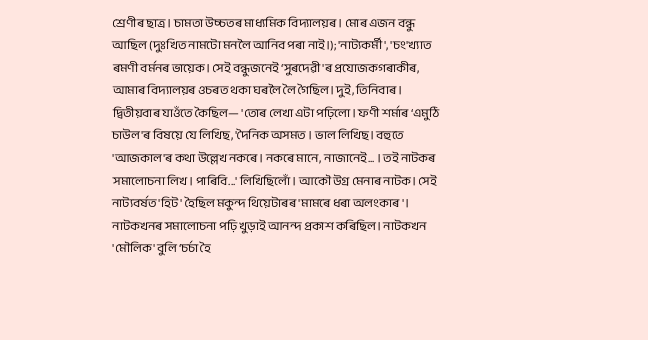শ্ৰেণীৰ ছাত্ৰ। চামতা উচ্চতৰ মাধ্যমিক বিদ্যালয়ৰ। মোৰ এজন বন্ধু আছিল (দুঃখিত নামটো মনলৈ আনিব পৰা নাই।); 'নাট্যকর্মী', 'চং'খ্যাত ৰমণী বৰ্মনৰ ভায়েক। সেই বন্ধুজনেই ‘সুৰদেৱী'ৰ প্রযোজকগৰাকীৰ, আমাৰ বিদ্যালয়ৰ ওচৰত থকা ঘৰলৈ লৈ গৈছিল। দুই, তিনিবাৰ । দ্বিতীয়বাৰ যাওঁতে কৈছিল— 'তোৰ লেখা এটা পঢ়িলো। ফণী শৰ্মাৰ ‘এমুঠি চাউল'ৰ বিষয়ে যে লিখিছ, 'দৈনিক অসমত । ভাল লিখিছ। বহুতে 'আজকাল'ৰ কথা উল্লেখ নকৰে। নকৰে মানে, নাজানেই... । তই নাটকৰ সমালোচনা লিখ। পাৰিবি...' লিখিছিলোঁ। আকৌ উগ্র মেনাৰ নাটক। সেই নাট্যবৰ্ষত 'হিট' হৈছিল মকুন্দ থিয়েটাৰৰ 'মামৰে ধৰা অলংকাৰ'। নাটকখনৰ সমালোচনা পঢ়ি খুড়াই আনন্দ প্ৰকাশ কৰিছিল। নাটকখন 'মৌলিক' বুলি ‘চৰ্চা হৈ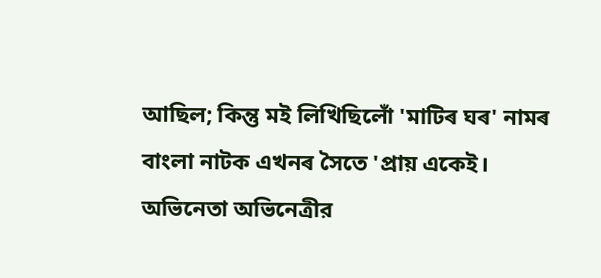আছিল; কিন্তু মই লিখিছিলোঁ 'মাটিৰ ঘৰ' নামৰ বাংলা নাটক এখনৰ সৈতে 'প্রায় একেই। অভিনেতা অভিনেত্রীর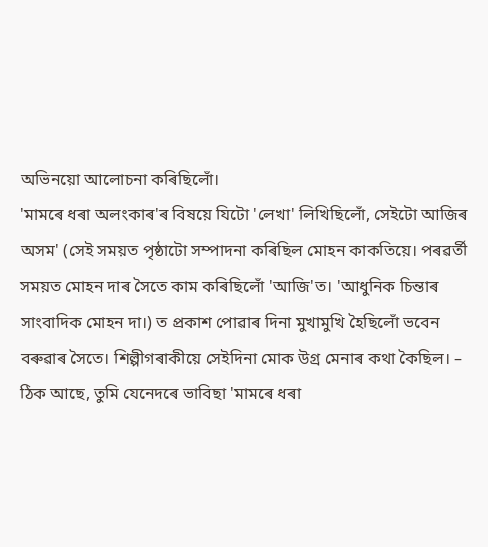অভিনয়ো আলোচনা কৰিছিলোঁ।
'মামৰে ধৰা অলংকাৰ'ৰ বিষয়ে যিটো 'লেখা' লিখিছিলোঁ, সেইটো আজিৰ অসম' (সেই সময়ত পৃষ্ঠাটো সম্পাদনা কৰিছিল মোহন কাকতিয়ে। পৰৱৰ্তী সময়ত মোহন দাৰ সৈতে কাম কৰিছিলোঁ 'আজি'ত। 'আধুনিক চিন্তাৰ সাংবাদিক মোহন দা।) ত প্ৰকাশ পোৱাৰ দিনা মুখামুখি হৈছিলোঁ ভবেন বৰুৱাৰ সৈতে। শিল্পীগৰাকীয়ে সেইদিনা মোক উগ্ৰ মেনাৰ কথা কৈছিল। – ঠিক আছে, তুমি যেনেদৰে ভাবিছা 'মামৰে ধৰা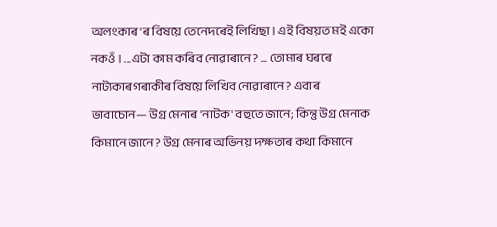অলংকাৰ'ৰ বিষয়ে তেনেদৰেই লিখিছা। এই বিষয়ত মই একো নকওঁ । ...এটা কাম কৰিব নোৱাৰানে? ... তোমাৰ ঘৰৰে নাট্যকাৰগৰাকীৰ বিষয়ে লিখিব নোৱাৰানে? এবাৰ ভাবাচোন— উগ্ৰ মেনাৰ 'নাটক' বহুতে জানে; কিন্তু উগ্র মেনাক কিমানে জানে? উগ্ৰ মেনাৰ অভিনয় দক্ষতাৰ কথা কিমানে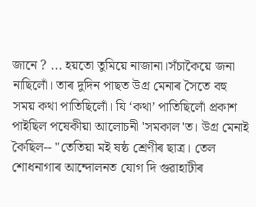জানে ? ... হয়তো তুমিয়ে নাজানা।সঁচাকৈয়ে জনা নাছিলোঁ। তাৰ দুদিন পাছত উগ্ৰ মেনাৰ সৈতে বহু সময় কথা পাতিছিলোঁ। যি ‘কথা’ পাতিছিলোঁ প্ৰকাশ পাইছিল পষেকীয়া আলোচনী 'সমকাল'ত। উগ্ৰ মেনাই কৈছিল-- "তেতিয়া মই ষষ্ঠ শ্ৰেণীৰ ছাত্ৰ। তেল শোধনাগাৰ আন্দোলনত যোগ দি গুৱাহাটীৰ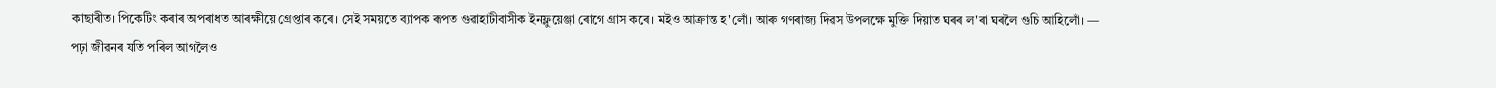কাছাৰীত। পিকেটিং কৰাৰ অপৰাধত আৰক্ষীয়ে গ্রেপ্তাৰ কৰে। সেই সময়তে ব্যাপক ৰূপত গুৱাহাটীবাসীক ইনফ্লুয়েঞ্জা ৰোগে গ্ৰাস কৰে। মইও আক্রান্ত হ'লোঁ। আৰু গণৰাজ্য দিৱস উপলক্ষে মুক্তি দিয়াত ঘৰৰ ল'ৰা ঘৰলৈ গুচি আহিলোঁ। — পঢ়া জীৱনৰ যতি পৰিল আগলৈও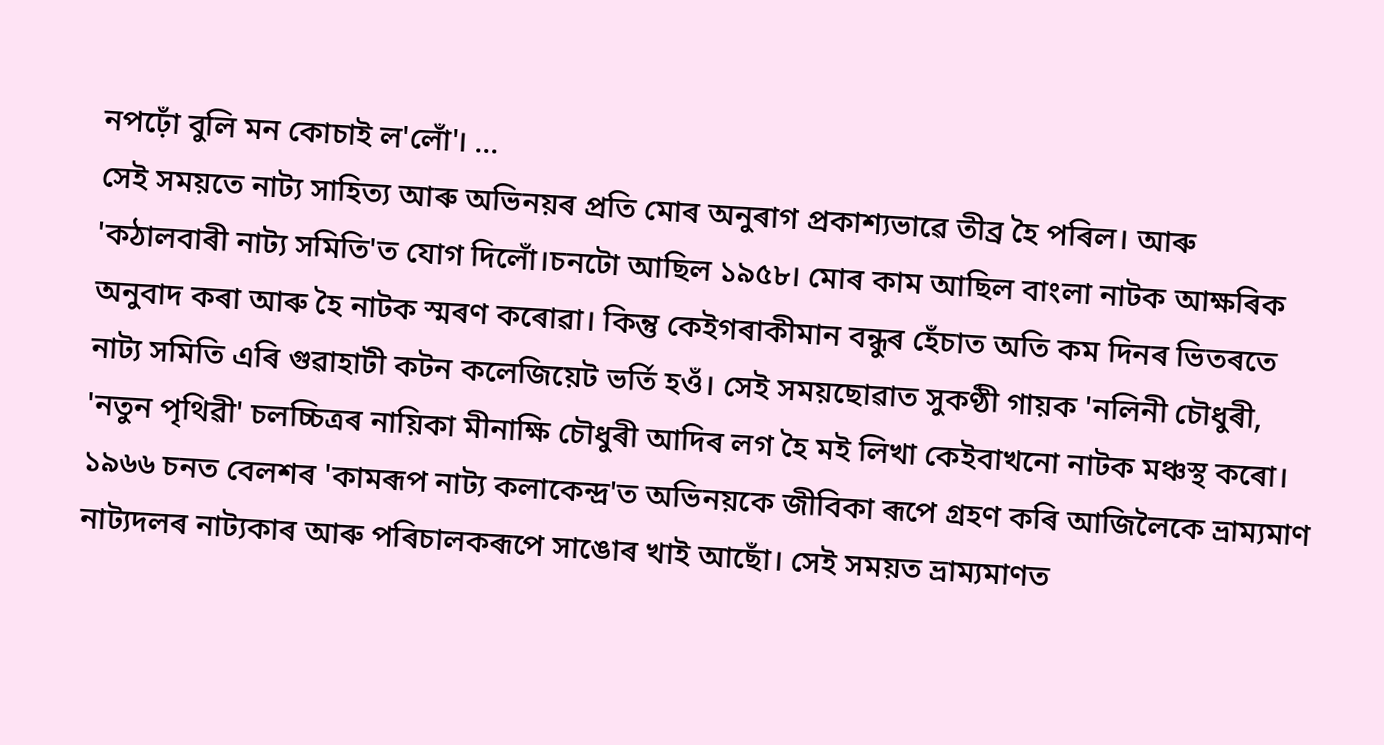নপঢ়োঁ বুলি মন কোচাই ল'লোঁ'। ...
সেই সময়তে নাট্য সাহিত্য আৰু অভিনয়ৰ প্ৰতি মোৰ অনুৰাগ প্ৰকাশ্যভাৱে তীব্র হৈ পৰিল। আৰু 'কঠালবাৰী নাট্য সমিতি'ত যোগ দিলোঁ।চনটো আছিল ১৯৫৮। মোৰ কাম আছিল বাংলা নাটক আক্ষৰিক অনুবাদ কৰা আৰু হৈ নাটক স্মৰণ কৰোৱা। কিন্তু কেইগৰাকীমান বন্ধুৰ হেঁচাত অতি কম দিনৰ ভিতৰতে নাট্য সমিতি এৰি গুৱাহাটী কটন কলেজিয়েট ভর্তি হওঁ। সেই সময়ছোৱাত সুকণ্ঠী গায়ক 'নলিনী চৌধুৰী, 'নতুন পৃথিৱী' চলচ্চিত্রৰ নায়িকা মীনাক্ষি চৌধুৰী আদিৰ লগ হৈ মই লিখা কেইবাখনো নাটক মঞ্চস্থ কৰো।
১৯৬৬ চনত বেলশৰ 'কামৰূপ নাট্য কলাকেন্দ্র'ত অভিনয়কে জীবিকা ৰূপে গ্ৰহণ কৰি আজিলৈকে ভ্রাম্যমাণ নাট্যদলৰ নাট্যকাৰ আৰু পৰিচালকৰূপে সাঙোৰ খাই আছোঁ। সেই সময়ত ভ্ৰাম্যমাণত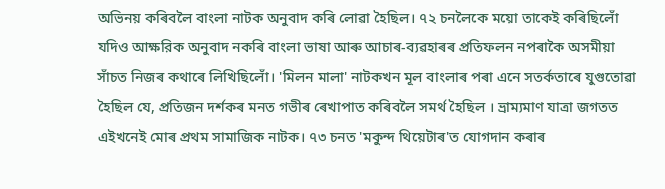অভিনয় কৰিবলৈ বাংলা নাটক অনুবাদ কৰি লোৱা হৈছিল। ৭২ চনলৈকে ময়ো তাকেই কৰিছিলোঁ যদিও আক্ষরিক অনুবাদ নকৰি বাংলা ভাষা আৰু আচাৰ-ব্যৱহাৰৰ প্ৰতিফলন নপৰাকৈ অসমীয়া সাঁচত নিজৰ কথাৰে লিখিছিলোঁ। 'মিলন মালা' নাটকখন মূল বাংলাৰ পৰা এনে সতর্কতাৰে যুগুতোৱা হৈছিল যে, প্ৰতিজন দৰ্শকৰ মনত গভীৰ ৰেখাপাত কৰিবলৈ সমৰ্থ হৈছিল । ভ্রাম্যমাণ যাত্ৰা জগতত এইখনেই মোৰ প্ৰথম সামাজিক নাটক। ৭৩ চনত 'মকুন্দ থিয়েটাৰ'ত যোগদান কৰাৰ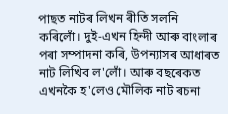পাছত নাটৰ লিখন ৰীতি সলনি কৰিলোঁ। দুই-এখন হিন্দী আৰু বাংলাৰ পৰা সম্পাদনা কৰি, উপন্যাসৰ আধাৰত নাট লিখিব ল'লোঁ। আৰু বছৰেকত এখনকৈ হ'লেও মৌলিক নাট ৰচনা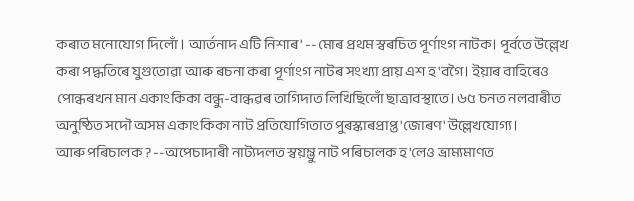কৰাত মনোযোগ দিলোঁ । আর্তনাদ এটি নিশাৰ' --মোৰ প্ৰথম স্বৰচিত পূৰ্ণাংগ নাটক। পূৰ্বতে উল্লেখ কৰা পদ্ধতিৰে যুগুতোৱা আৰু ৰচনা কৰা পূৰ্ণাংগ নাটৰ সংখ্যা প্ৰায় এশ হ'বগৈ। ইয়াৰ বাহিৰেও পোন্ধৰখন মান একাংকিকা বন্ধু-বান্ধৱৰ তাগিদাত লিখিছিলোঁ ছাত্রাবস্থাতে। ৬৫ চনত নলবাৰীত অনুষ্ঠিত সদৌ অসম একাংকিকা নাট প্ৰতিযোগিতাত পুৰস্কাৰপ্ৰাপ্ত 'জোৰণ' উল্লেখযোগ্য।
আৰু পৰিচালক ? --অপেচাদাৰী নাট্যদলত স্বয়ম্ভু নাট পৰিচালক হ'লেও ভ্ৰাম্যমাণত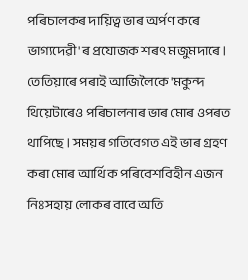পৰিচালকৰ দায়িত্ব ভাৰ অৰ্পণ কৰে ভাগ্যদেৱী'ৰ প্ৰযোজক শৰৎ মজুমদাৰে। তেতিয়াৰে পৰাই আজিলৈকে 'মকুন্দ থিয়েটাৰেও পৰিচালনাৰ ভাৰ মোৰ ওপৰত থাপিছে। সময়ৰ গতিবেগত এই ভাৰ গ্ৰহণ কৰা মোৰ আৰ্থিক পৰিবেশবিহীন এজন নিঃসহায় লোকৰ বাবে অতি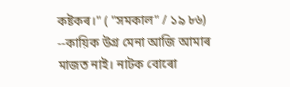কষ্টকৰ।" ( "সমকাল" / ১৯ ৮৬)
--কায়িক উগ্ৰ মেনা আজি আমাৰ মাজত নাই। নাটক বোৰো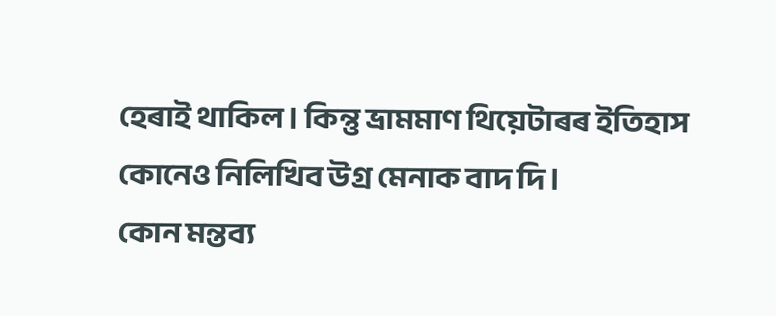হেৰাই থাকিল। কিন্তু ভ্ৰামমাণ থিয়েটাৰৰ ইতিহাস কোনেও নিলিখিব উগ্ৰ মেনাক বাদ দি।
কোন মন্তব্য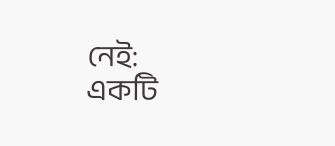নেই:
একটি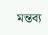মন্তব্য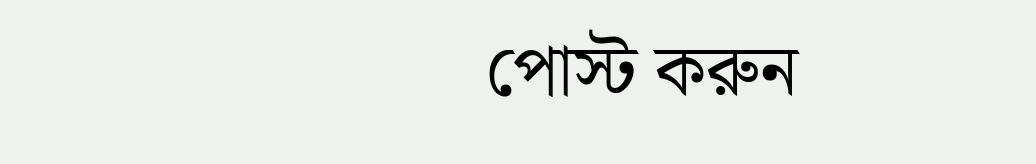পোস্ট করুন